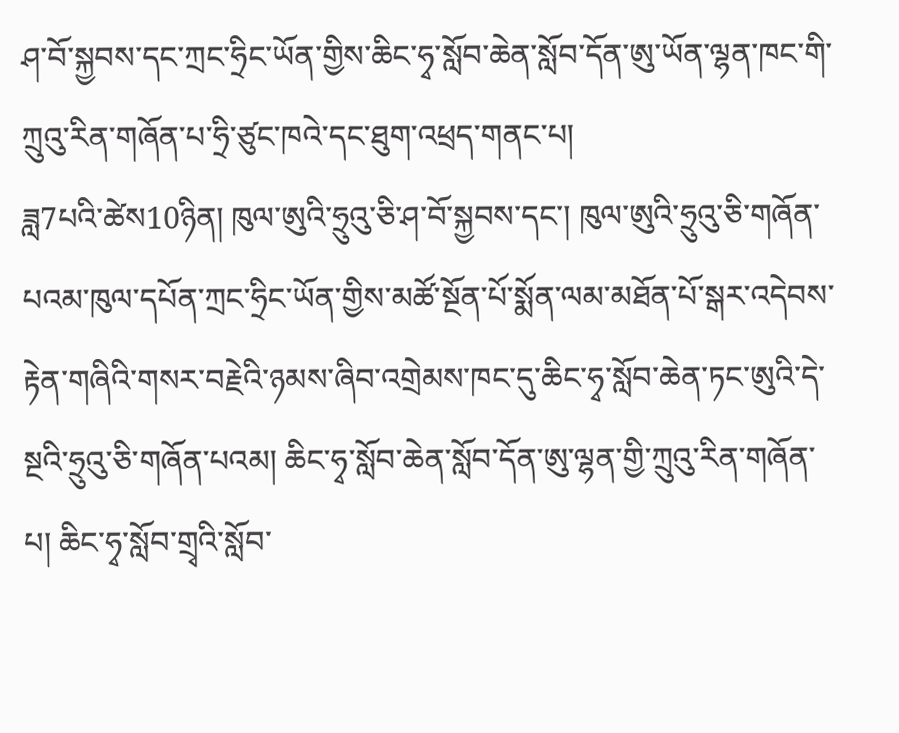ཤ་བོ་སྐྱབས་དང་ཀྲང་ཧྲིང་ཡོན་གྱིས་ཆིང་ཧྭ་སློབ་ཆེན་སློབ་དོན་ཨུ་ཡོན་ལྷན་ཁང་གི་ཀྲུའུ་རིན་གཞོན་པ་ཧྲི་ཙུང་ཁའེ་དང་ཐུག་འཕྲད་གནང་པ།
ཟླ7པའི་ཚེས10ཉིན། ཁུལ་ཨུའི་ཧྲུའུ་ཅི་ཤ་བོ་སྐྱབས་དང་། ཁུལ་ཨུའི་ཧྲུའུ་ཅི་གཞོན་པའམ་ཁུལ་དཔོན་ཀྲང་ཧྲིང་ཡོན་གྱིས་མཚོ་སྔོན་པོ་སྨོན་ལམ་མཐོན་པོ་སྒར་འདེབས་རྟེན་གཞིའི་གསར་བརྗེའི་ཉམས་ཞིབ་འགྲེམས་ཁང་དུ་ཆིང་ཧྭ་སློབ་ཆེན་ཏང་ཨུའི་དེ་སྔའི་ཧྲུའུ་ཅི་གཞོན་པའམ། ཆིང་ཧྭ་སློབ་ཆེན་སློབ་དོན་ཨུ་ལྷན་གྱི་ཀྲུའུ་རིན་གཞོན་པ། ཆིང་ཧྭ་སློབ་གྲྭའི་སློབ་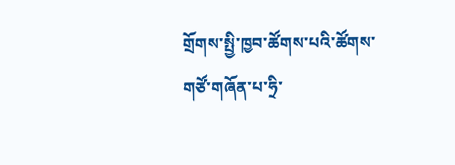གྲོགས་སྤྱི་ཁྱབ་ཚོགས་པའི་ཚོགས་གཙོ་གཞོན་པ་ཧྲི་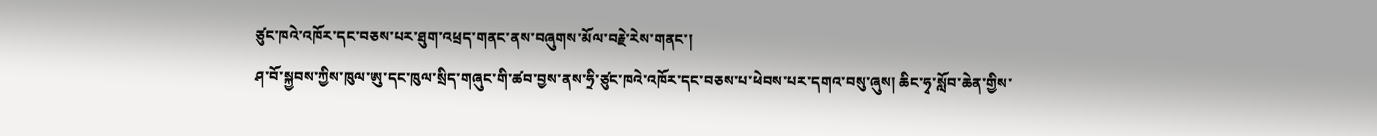ཙུང་ཁའེ་འཁོར་དང་བཅས་པར་ཐུག་འཕྲད་གནང་ནས་བཞུགས་མོལ་བརྗེ་རེས་གནང་།
ཤ་བོ་སྐྱབས་ཀྱིས་ཁུལ་ཨུ་དང་ཁུལ་སྲིད་གཞུང་གི་ཚབ་བྱས་ནས་ཧྲི་ཙུང་ཁའེ་འཁོར་དང་བཅས་པ་ཕེབས་པར་དགའ་བསུ་ཞུས། ཆིང་ཧྭ་སློབ་ཆེན་གྱིས་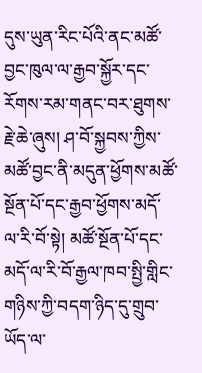དུས་ཡུན་རིང་པོའི་ནང་མཚོ་བྱང་ཁུལ་ལ་རྒྱབ་སྐྱོར་དང་རོགས་རམ་གནང་བར་ཐུགས་རྗེ་ཆེ་ཞུས། ཤ་བོ་སྐྱབས་ཀྱིས་མཚོ་བྱང་ནི་མདུན་ཕྱོགས་མཚོ་སྔོན་པོ་དང་རྒྱབ་ཕྱོགས་མདོ་ལ་རི་བོ་སྟེ། མཚོ་སྔོན་པོ་དང་མདོ་ལ་རི་བོ་རྒྱལ་ཁབ་སྤྱི་གླིང་གཉིས་ཀྱི་བདག་ཉིད་དུ་གྲུབ་ཡོད་ལ་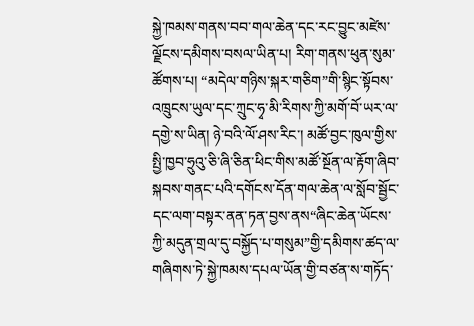སྐྱེ་ཁམས་གནས་བབ་གལ་ཆེན་དང་རང་བྱུང་མཛེས་ལྗོངས་དམིགས་བསལ་ཡིན་པ། རིག་གནས་ཕུན་སུམ་ཚོགས་པ། “མདེལ་གཉིས་སྐར་གཅིག”གི་སྙིང་སྟོབས་འཁྲུངས་ཡུལ་དང་ཀྲུང་ཧྭ་མི་རིགས་ཀྱི་མགོ་བོ་ཡར་ལ་དགྱེ་ས་ཡིན། ཉེ་བའི་ལོ་ཤས་རིང་། མཚོ་བྱང་ཁུལ་གྱིས་སྤྱི་ཁྱབ་ཧྲུའུ་ཅི་ཞི་ཅིན་ཕིང་གིས་མཚོ་སྔོན་ལ་རྟོག་ཞིབ་སྐབས་གནང་པའི་དགོངས་དོན་གལ་ཆེན་ལ་སློབ་སྦྱོང་དང་ལག་བསྟར་ནན་ཏན་བྱས་ནས“ཞིང་ཆེན་ཡོངས་ཀྱི་མདུན་གྲལ་དུ་བསྐྱོད་པ་གསུམ”གྱི་དམིགས་ཚད་ལ་གཞིགས་ཏེ་སྐྱེ་ཁམས་དཔལ་ཡོན་གྱི་བཙན་ས་གཏོད་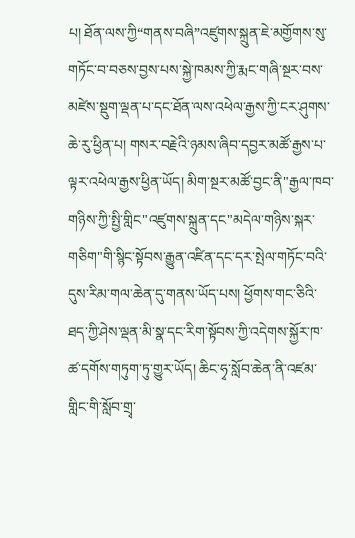པ། ཐོན་ལས་ཀྱི“གནས་བཞི”འཛུགས་སྐྲུན་ཇེ་མགྱོགས་སུ་གཏོང་བ་བཅས་བྱས་པས་སྐྱེ་ཁམས་ཀྱི་རྨང་གཞི་སྔར་བས་མཛེས་སྡུག་ལྡན་པ་དང་ཐོན་ལས་འཕེལ་རྒྱས་ཀྱི་ངར་ཤུགས་ཆེ་རུ་ཕྱིན་པ། གསར་བརྗེའི་ཉམས་ཞིབ་དབྱར་མཚོ་རྒྱས་པ་ལྟར་འཕེལ་རྒྱས་ཕྱིན་ཡོད། མིག་སྔར་མཚོ་བྱང་ནི"རྒྱལ་ཁབ་གཉིས་ཀྱི་སྤྱི་གླིང"འཛུགས་སྐྲུན་དང"མདེལ་གཉིས་སྐར་གཅིག"གི་སྙིང་སྟོབས་རྒྱུན་འཛིན་དང་དར་སྤེལ་གཏོང་བའི་དུས་རིམ་གལ་ཆེན་དུ་གནས་ཡོད་པས། ཕྱོགས་གང་ཅིའི་ཐད་ཀྱི་ཤེས་ལྡན་མི་སྣ་དང་རིག་སྟོབས་ཀྱི་འདེགས་སྐྱོར་ཁ་ཚ་དགོས་གཏུག་ཏུ་གྱུར་ཡོད། ཆིང་ཧྭ་སློབ་ཆེན་ནི་འཛམ་གླིང་གི་སློབ་གྲྭ་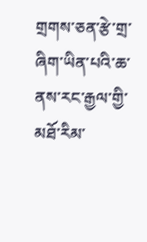གྲགས་ཅན་རྩེ་གྲ་ཞིག་ཡིན་པའི་ཆ་ནས་རང་རྒྱལ་གྱི་མཐོ་རིམ་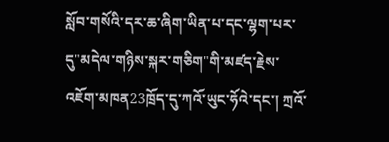སློབ་གསོའི་དར་ཆ་ཞིག་ཡིན་པ་དང་ལྷག་པར་དུ"མདེལ་གཉིས་སྐར་གཅིག"གི་མཛད་རྗེས་འཇོག་མཁན23ཁྲོད་དུ་ཀའོ་ཡུང་ཧོའེ་དང་། ཀྲའོ་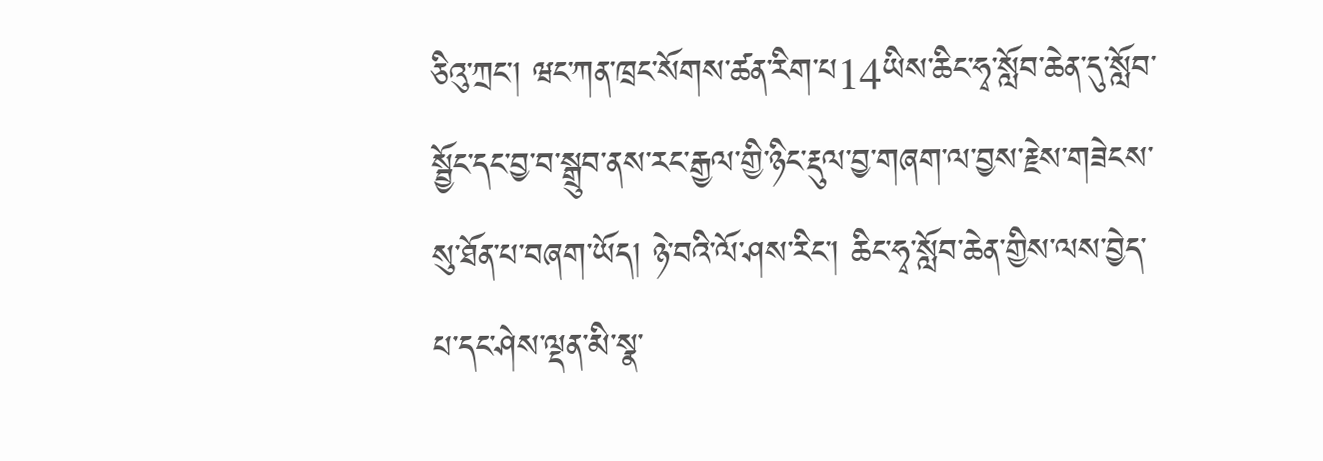ཅིའུ་ཀྲང་། ཝང་ཀན་ཁྲང་སོགས་ཚན་རིག་པ14ཡིས་ཆིང་ཧྭ་སློབ་ཆེན་དུ་སློབ་སྦྱོང་དང་བྱ་བ་སྒྲུབ་ནས་རང་རྒྱལ་གྱི་ཉིང་རྡུལ་བྱ་གཞག་ལ་བྱས་རྗེས་གཟེངས་སུ་ཐོན་པ་བཞག་ཡོད། ཉེ་བའི་ལོ་ཤས་རིང་། ཆིང་ཧྭ་སློབ་ཆེན་གྱིས་ལས་བྱེད་པ་དང་ཤེས་ལྡན་མི་སྣ་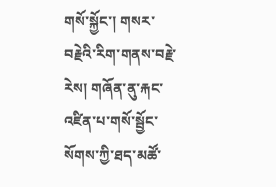གསོ་སྐྱོང་། གསར་བརྗེའི་རིག་གནས་བརྗེ་རེས། གཞོན་ནུ་རྐང་འཛིན་པ་གསོ་སྦྱོང་སོགས་ཀྱི་ཐད་མཚོ་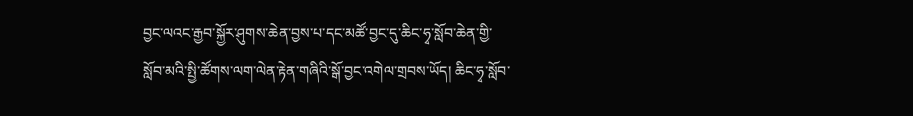བྱང་ལའང་རྒྱབ་སྐྱོར་ཤུགས་ཆེན་བྱས་པ་དང་མཚོ་བྱང་དུ་ཆིང་ཧྭ་སློབ་ཆེན་གྱི་སློབ་མའི་སྤྱི་ཚོགས་ལག་ལེན་རྟེན་གཞིའི་སྒོ་བྱང་འགེལ་གྲབས་ཡོད། ཆིང་ཧྭ་སློབ་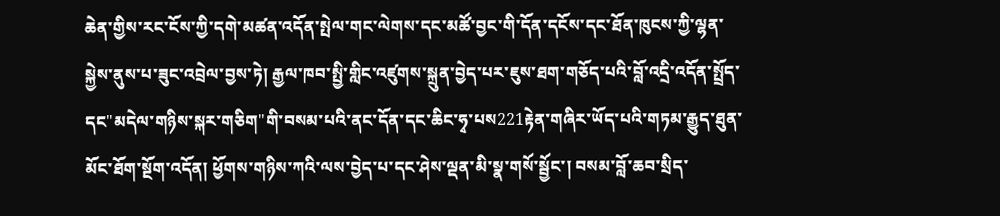ཆེན་གྱིས་རང་ངོས་ཀྱི་དགེ་མཚན་འདོན་སྤེལ་གང་ལེགས་དང་མཚོ་བྱང་གི་དོན་དངོས་དང་ཐོན་ཁུངས་ཀྱི་ལྷན་སྐྱེས་ནུས་པ་ཟུང་འབྲེལ་བྱས་ཏེ། རྒྱལ་ཁབ་སྤྱི་གླིང་འཛུགས་སྐྲུན་བྱེད་པར་ཇུས་ཐག་གཅོད་པའི་བློ་འདྲི་འདོན་སྤྲོད་དང"མདེལ་གཉིས་སྐར་གཅིག"གི་བསམ་པའི་ནང་དོན་དང་ཆིང་ཧྭ་པས221རྟེན་གཞིར་ཡོད་པའི་གཏམ་རྒྱུད་ཐུན་མོང་ཐོག་སྔོག་འདོན། ཕྱོགས་གཉིས་ཀའི་ལས་བྱེད་པ་དང་ཤེས་ལྡན་མི་སྣ་གསོ་སྦྱོང་། བསམ་བློ་ཆབ་སྲིད་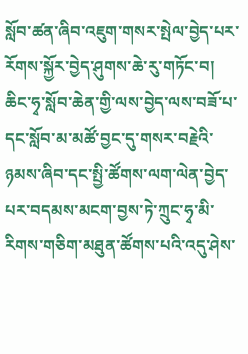སློབ་ཚན་ཞིབ་འཇུག་གསར་སྤེལ་བྱེད་པར་རོགས་སྐྱོར་བྱེད་ཤུགས་ཆེ་རུ་གཏོང་བ། ཆིང་ཧྭ་སློབ་ཆེན་གྱི་ལས་བྱེད་ལས་བཟོ་པ་དང་སློབ་མ་མཚོ་བྱང་དུ་གསར་བརྗེའི་ཉམས་ཞིབ་དང་སྤྱི་ཚོགས་ལག་ལེན་བྱེད་པར་བདམས་མངག་བྱས་ཏེ་ཀྲུང་ཧྭ་མི་རིགས་གཅིག་མཐུན་ཚོགས་པའི་འདུ་ཤེས་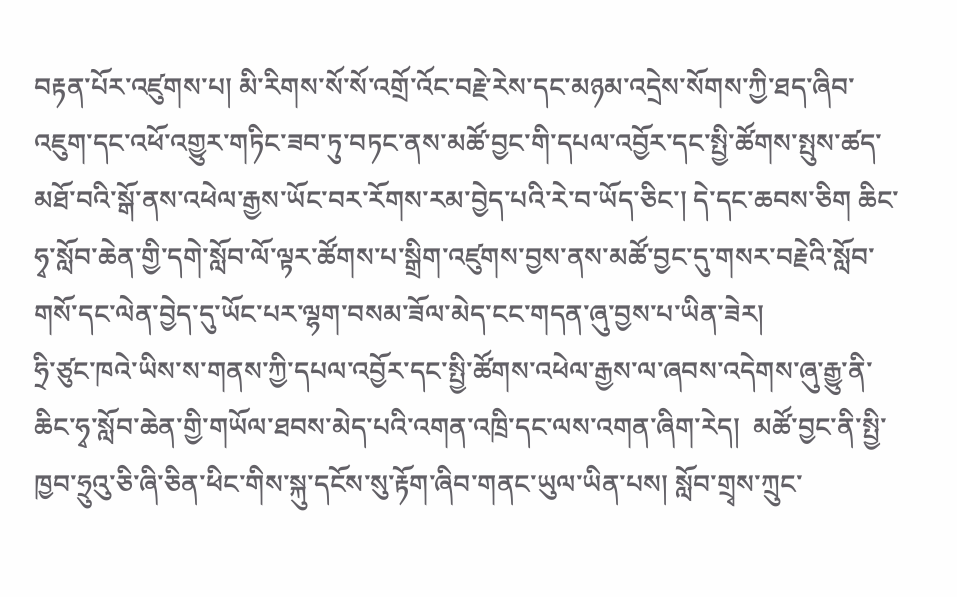བརྟན་པོར་འཛུགས་པ། མི་རིགས་སོ་སོ་འགྲོ་འོང་བརྗེ་རེས་དང་མཉམ་འདྲེས་སོགས་ཀྱི་ཐད་ཞིབ་འཇུག་དང་འཕོ་འགྱུར་གཏིང་ཟབ་ཏུ་བཏང་ནས་མཚོ་བྱང་གི་དཔལ་འབྱོར་དང་སྤྱི་ཚོགས་སྤུས་ཚད་མཐོ་བའི་སྒོ་ནས་འཕེལ་རྒྱས་ཡོང་བར་རོགས་རམ་བྱེད་པའི་རེ་བ་ཡོད་ཅིང་། དེ་དང་ཆབས་ཅིག ཆིང་ཧྭ་སློབ་ཆེན་གྱི་དགེ་སློབ་ལོ་ལྟར་ཚོགས་པ་སྒྲིག་འཛུགས་བྱས་ནས་མཚོ་བྱང་དུ་གསར་བརྗེའི་སློབ་གསོ་དང་ལེན་བྱེད་དུ་ཡོང་པར་ལྷག་བསམ་ཟོལ་མེད་ངང་གདན་ཞུ་བྱས་པ་ཡིན་ཟེར།
ཧྲི་ཙུང་ཁའེ་ཡིས་ས་གནས་ཀྱི་དཔལ་འབྱོར་དང་སྤྱི་ཚོགས་འཕེལ་རྒྱས་ལ་ཞབས་འདེགས་ཞུ་རྒྱུ་ནི་ཆིང་ཧྭ་སློབ་ཆེན་གྱི་གཡོལ་ཐབས་མེད་པའི་འགན་འཁྲི་དང་ལས་འགན་ཞིག་རེད།  མཚོ་བྱང་ནི་སྤྱི་ཁྱབ་ཧྲུའུ་ཅི་ཞི་ཅིན་ཕིང་གིས་སྐུ་དངོས་སུ་རྟོག་ཞིབ་གནང་ཡུལ་ཡིན་པས། སློབ་གྲྭས་ཀྲུང་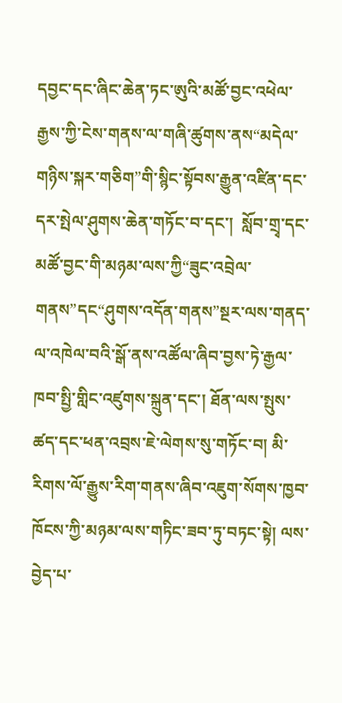དབྱང་དང་ཞིང་ཆེན་ཏང་ཨུའི་མཚོ་བྱང་འཕེལ་རྒྱས་ཀྱི་ངེས་གནས་ལ་གཞི་ཚུགས་ནས“མདེལ་གཉིས་སྐར་གཅིག”གི་སྙིང་སྟོབས་རྒྱུན་འཛིན་དང་དར་སྤེལ་ཤུགས་ཆེན་གཏོང་བ་དང་།  སློབ་གྲྭ་དང་མཚོ་བྱང་གི་མཉམ་ལས་ཀྱི“ཟུང་འབྲེལ་གནས”དང“ཤུགས་འདོན་གནས”སྔར་ལས་གནད་ལ་འཁེལ་བའི་སྒོ་ནས་འཚོལ་ཞིབ་བྱས་ཏེ་རྒྱལ་ཁབ་སྤྱི་གླིང་འཛུགས་སྐྲུན་དང་། ཐོན་ལས་སྤུས་ཚད་དང་ཕན་འབྲས་ཇེ་ལེགས་སུ་གཏོང་བ། མི་རིགས་ལོ་རྒྱུས་རིག་གནས་ཞིབ་འཇུག་སོགས་ཁྱབ་ཁོངས་ཀྱི་མཉམ་ལས་གཏིང་ཟབ་ཏུ་བཏང་སྟེ། ལས་བྱེད་པ་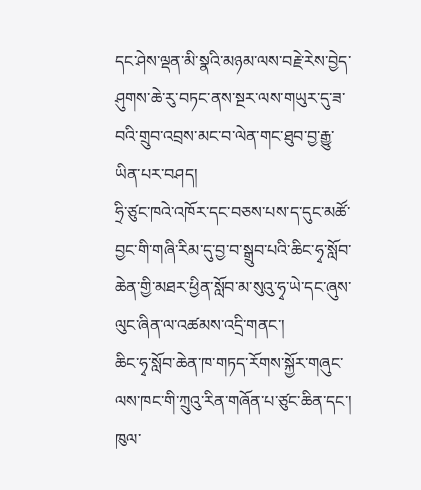དང་ཤེས་ལྡན་མི་སྣའི་མཉམ་ལས་བརྗེ་རེས་བྱེད་ཤུགས་ཆེ་རུ་བཏང་ནས་སྔར་ལས་གཡུར་དུ་ཟ་བའི་གྲུབ་འབྲས་མང་བ་ལེན་གང་ཐུབ་བྱ་རྒྱུ་ཡིན་པར་བཤད།
ཧྲི་ཙུང་ཁའེ་འཁོར་དང་བཅས་པས་ད་དུང་མཚོ་བྱང་གི་གཞི་རིམ་དུ་བྱ་བ་སྒྲུབ་པའི་ཆིང་ཧྭ་སློབ་ཆེན་གྱི་མཐར་ཕྱིན་སློབ་མ་སུའུ་ཧྭ་ཡེ་དང་ཞུས་ལུང་ཞིན་ལ་འཚམས་འདྲི་གནང་།
ཆིང་ཧྭ་སློབ་ཆེན་ཁ་གཏད་རོགས་སྐྱོར་གཞུང་ལས་ཁང་གི་ཀྲུའུ་རིན་གཞོན་པ་ཙུང་ཆིན་དང་། ཁུལ་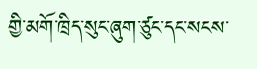གྱི་མགོ་ཁྲིད་སུང་ཞུག་ཙུང་དང་སངས་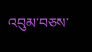འབུམ་བཅས་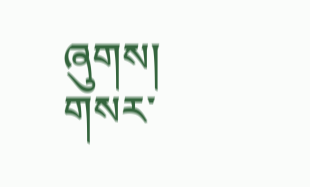ཞུགས།
གསར་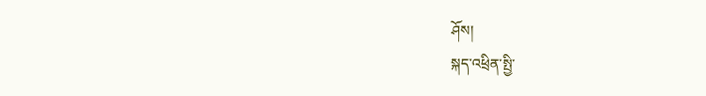ཤོས།
སྐད་འཕྲིན་སྤྱི་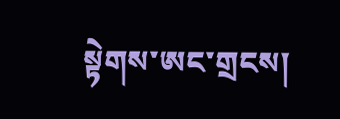སྟེགས་ཨང་གྲངས།